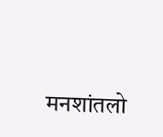मनशांतलो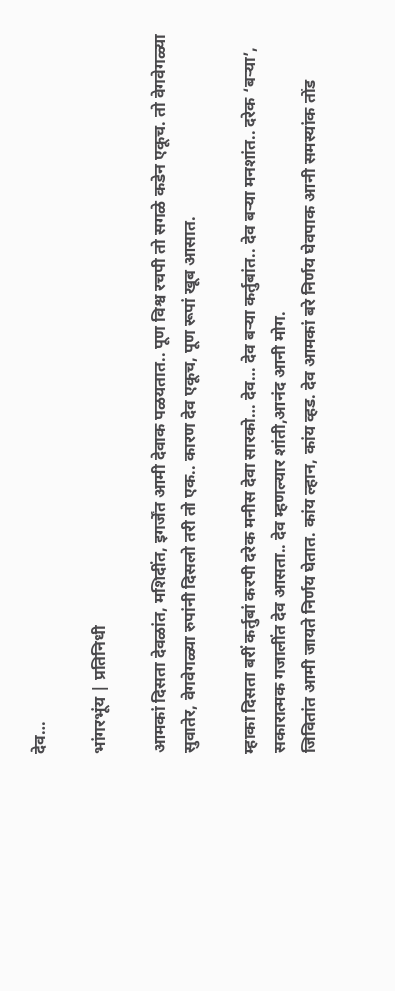देव…

भांगरभूंय | प्रतिनिधी

आमकां दिसता देवळांत, मशिदींत, इगर्जेंत आमी देवाक पळयतात.. पूण विश्व रचपी तो सगळे कडेन एकूच. तो वेगवेगळ्या सुवातेर, वेगवेगळ्या रुपांनी दिसलो तरी तो एक.. कारण देव एकूच, पूण रूपां खूब आसात.

म्हाका दिसता बरीं कर्तुबां करपी दरेक मनीस देवा सारको… देव… देव बऱ्या कर्तुबांत.. देव बऱ्या मनशांत.. दरेक ‘बऱ्या’, सकारात्मक गजालींत देव आसता.. देव म्हणल्यार शांती,आनंद आनी मोग.
जिवितांत आमी जायते निर्णय घेतात. कांय ल्हान, कांय व्हड. देव आमकां बरे निर्णय घेवपाक आनी समस्यांक तोंड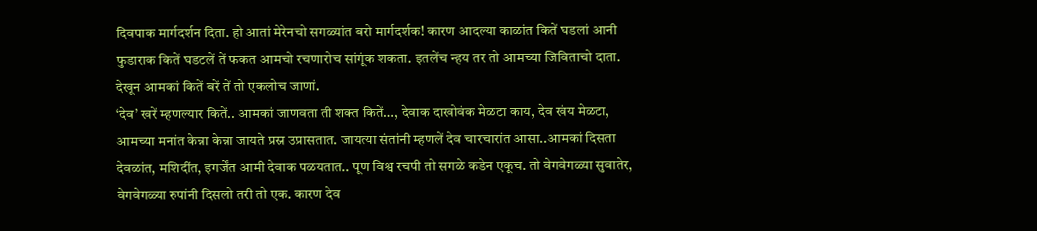दिवपाक मार्गदर्शन दिता. हो आतां मेरेनचो सगळ्यांत बरो मार्गदर्शक! कारण आदल्या काळांत कितें घडलां आनी फुडाराक कितें घडटलें तें फकत आमचो रचणारोच सांगूंक शकता. इतलेंच न्हय तर तो आमच्या जिविताचो दाता. देखून आमकां कितें बरें तें तो एकलोच जाणां.
‘देव’ खरें म्हणल्यार कितें.. आमकां जाणवता ती शक्त कितें…, देवाक दाखोवंक मेळटा काय, देव खंय मेळटा, आमच्या मनांत केन्ना केन्ना जायते प्रस्न उप्रासतात. जायत्या संतांनी म्हणलें देव चारचारांत आसा..आमकां दिसता देवळांत, मशिदींत, इगर्जेंत आमी देवाक पळयतात.. पूण विश्व रचपी तो सगळे कडेन एकूच. तो वेगवेगळ्या सुवातेर, वेगवेगळ्या रुपांनी दिसलो तरी तो एक. कारण देव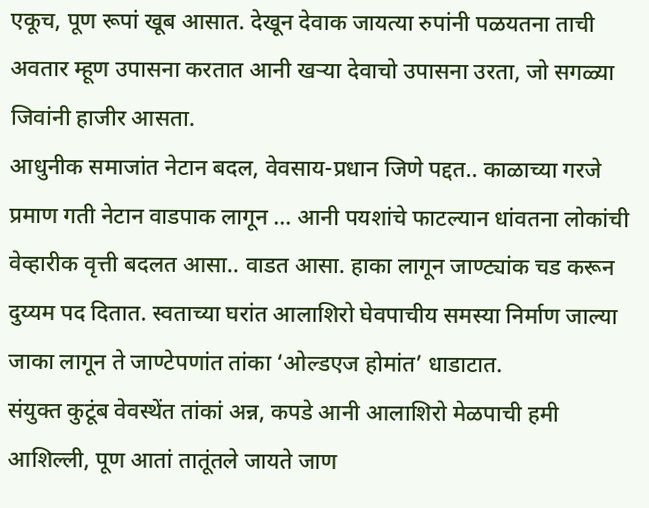एकूच, पूण रूपां खूब आसात. देखून देवाक जायत्या रुपांनी पळयतना ताची अवतार म्हूण उपासना करतात आनी खऱ्या देवाचो उपासना उरता, जो सगळ्या जिवांनी हाजीर आसता.
आधुनीक समाजांत नेटान बदल, वेवसाय-प्रधान जिणे पद्दत.. काळाच्या गरजे प्रमाण गती नेटान वाडपाक लागून … आनी पयशांचे फाटल्यान धांवतना लोकांची वेव्हारीक वृत्ती बदलत आसा.. वाडत आसा. हाका लागून जाण्ट्यांक चड करून दुय्यम पद दितात. स्वताच्या घरांत आलाशिरो घेवपाचीय समस्या निर्माण जाल्या जाका लागून ते जाण्टेपणांत तांका ‘ओल्डएज होमांत’ धाडाटात.
संयुक्त कुटूंब वेवस्थेंत तांकां अन्न, कपडे आनी आलाशिरो मेळपाची हमी आशिल्ली, पूण आतां तातूंतले जायते जाण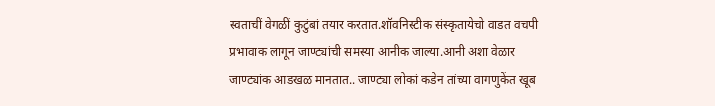स्वताचीं वेगळीं कुटुंबां तयार करतात.शॉवनिस्टीक संस्कृतायेचो वाडत वचपी प्रभावाक लागून जाण्ट्यांची समस्या आनीक जाल्या.आनी अशा वेळार जाण्ट्यांक आडखळ मानतात.. जाण्ट्या लोकां कडेन तांच्या वागणुकेंत खूब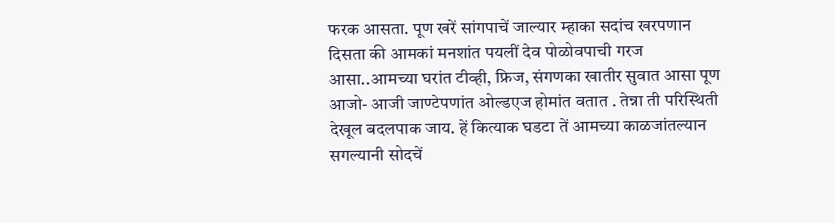फरक आसता. पूण खरें सांगपाचें जाल्यार म्हाका सदांच खरपणान दिसता की आमकां मनशांत पयलीं देव पोळोवपाची गरज आसा..आमच्या घरांत टीव्ही, फ्रिज, संगणका खातीर सुवात आसा पूण आजो- आजी जाण्टेपणांत ओल्डएज होमांत वतात . तेन्ना ती परिस्थिती देखूल बदलपाक जाय. हें कित्याक घडटा तें आमच्या काळजांतल्यान सगल्यानी सोदचें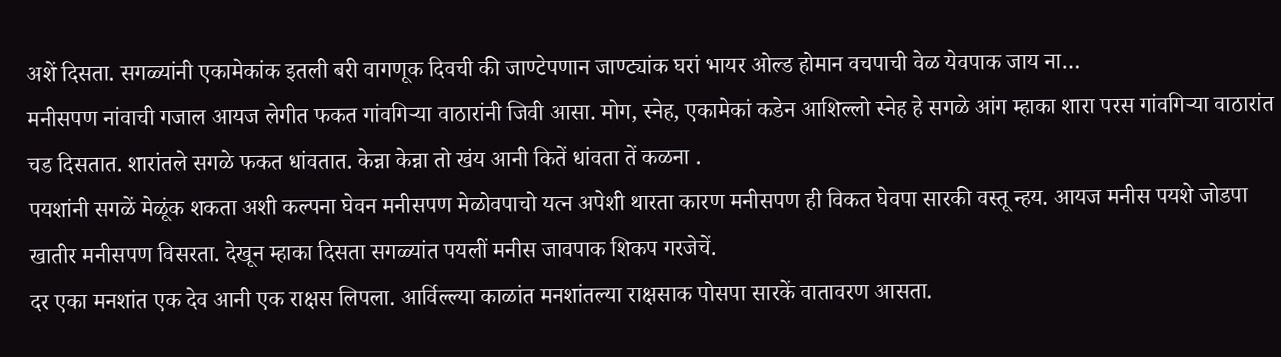अशें दिसता. सगळ्यांनी एकामेकांक इतली बरी वागणूक दिवची की जाण्टेपणान जाण्ट्यांक घरां भायर ओल्ड होमान वचपाची वेळ येवपाक जाय ना…
मनीसपण नांवाची गजाल आयज लेगीत फकत गांवगिऱ्या वाठारांनी जिवी आसा. मोग, स्नेह, एकामेकां कडेन आशिल्लो स्नेह हे सगळे आंग म्हाका शारा परस गांवगिऱ्या वाठारांत चड दिसतात. शारांतले सगळे फकत धांवतात. केन्ना केन्ना तो खंय आनी कितें धांवता तें कळना .
पयशांनी सगळें मेळूंक शकता अशी कल्पना घेवन मनीसपण मेळोवपाचो यत्न अपेशी थारता कारण मनीसपण ही विकत घेवपा सारकी वस्तू न्हय. आयज मनीस पयशे जोडपा खातीर मनीसपण विसरता. देखून म्हाका दिसता सगळ्यांत पयलीं मनीस जावपाक शिकप गरजेचें.
दर एका मनशांत एक देव आनी एक राक्षस लिपला. आर्विल्ल्या काळांत मनशांतल्या राक्षसाक पोसपा सारकें वातावरण आसता.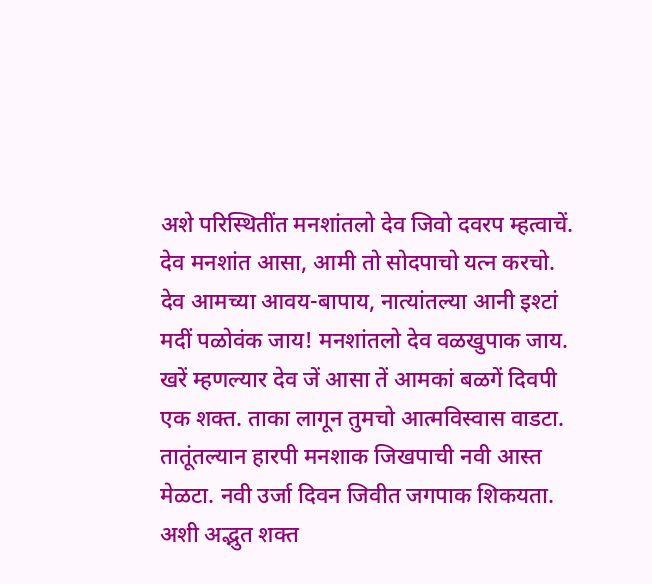अशे परिस्थितींत मनशांतलो देव जिवो दवरप म्हत्वाचें. देव मनशांत आसा, आमी तो सोदपाचो यत्न करचो. देव आमच्या आवय-बापाय, नात्यांतल्या आनी इश्टां मदीं पळोवंक जाय! मनशांतलो देव वळखुपाक जाय.
खरें म्हणल्यार देव जें आसा तें आमकां बळगें दिवपी एक शक्त. ताका लागून तुमचो आत्मविस्वास वाडटा. तातूंतल्यान हारपी मनशाक जिखपाची नवी आस्त मेळटा. नवी उर्जा दिवन जिवीत जगपाक शिकयता. अशी अद्भुत शक्त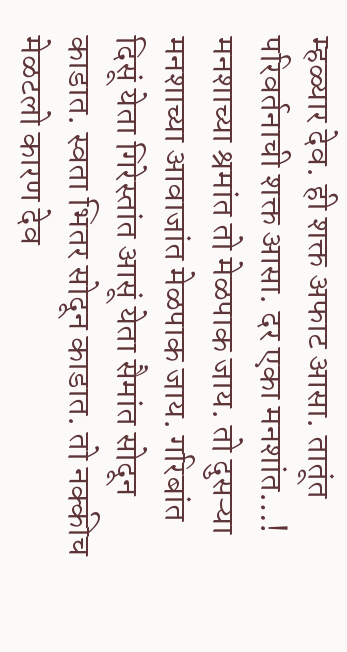म्हळ्यार देव. ही शक्त अफाट आसा. तातूंत परिवर्तनाची शक्त आसा. दर एका मनशांत…!
मनशाच्या श्रमांत तो मेळपाक जाय. तो दुसऱ्या मनशाच्या आवाजांत मेळपाक जाय. गरिबांत दिसूं येता गिरेस्तांत आसूं येता सैमांत सोदून काडात. स्वता भितर सोदून काडात. तो नक्कीच मेळटलो कारण देव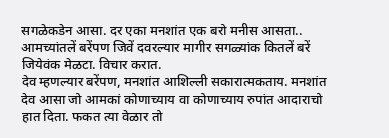सगळेकडेन आसा. दर एका मनशांत एक बरो मनीस आसता.. आमच्यांतलें बरेंपण जिवें दवरल्यार मागीर सगळ्यांक कितलें बरें जियेवंक मेळटा. विचार करात.
देव म्हणल्यार बरेंपण, मनशांत आशिल्ली सकारात्मकताय. मनशांत देव आसा जो आमकां कोणाच्याय वा कोणाच्याय रुपांत आदाराचो हात दिता. फकत त्या वेळार तो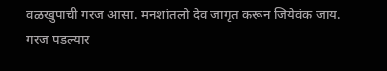वळखुपाची गरज आसा. मनशांतलो देव जागृत करून जियेवंक जाय. गरज पडल्यार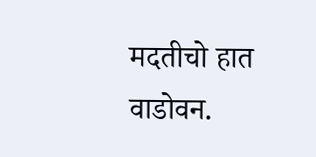मदतीचो हात वाडोवन.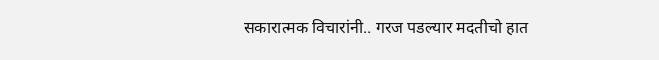सकारात्मक विचारांनी.. गरज पडल्यार मदतीचो हात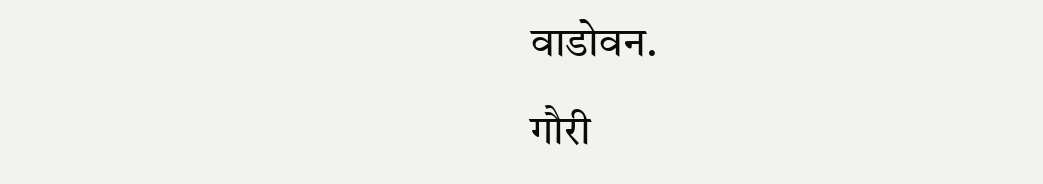वाडोवन.

गौरी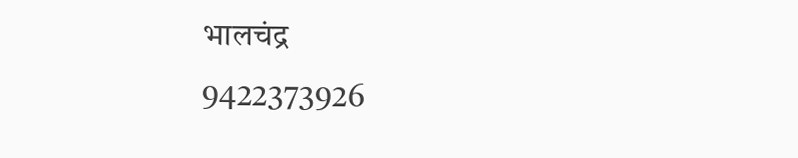भालचंद्र
9422373926